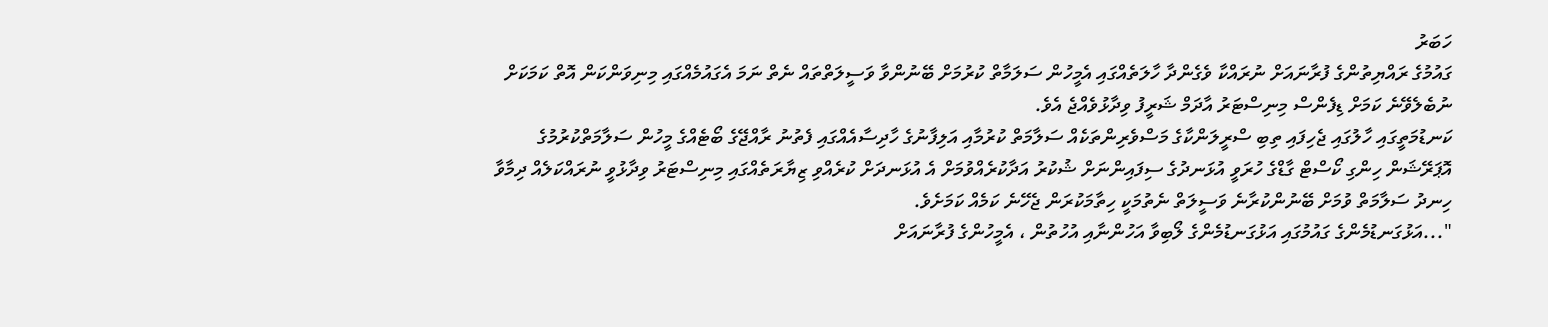ހަބަރު
ގައުމުގެ ރައްޔިތުންގެ ފުރާނައަށް ނުރައްކާ ވެގެންދާ ހާލަތެއްގައި އެމީހުން ސަލަމާތް ކުރުމަށް ބޭނުންވާ ވަސީލަތްތައް ނެތް ނަމަ އެގައުމެއްގައި މިނިވަންކަން އޮތް ކަމަކަށް ނުބެލެވޭނެ ކަމަށް ޑިފެންސް މިނިސްޓަރު އާދަމް ޝަރީފު ވިދާޅުވެއްޖެ އެވެ.
ކަނޑުމަތީގައި ހާލުގައި ޖެހިފައި ތިބި ސްރީލަންކާގެ މަސްވެރިންތަކެއް ސަލާމަތް ކުރުމާއި އަލިފާނުގެ ހާދިސާއެއްގައި ފެތުނު ރާއްޖޭގެ ބޯޓެއްގެ މީހުން ސަލާމަތްކުރުމުގެ އޮޕަރޭޝަން ހިންގި ކޯސްޓް ގާޑްގެ ހުރަވީ އުޅަނދުގެ ސިފައިންނަށް ޝުކުރު އަދާކުރެއްވުމަށް އެ އުޅަނދަށް ކުރެއްވި ޒިޔާރަތެއްގައި މިނިސްޓަރު ވިދާޅުވީ ނުރައްކަލެއް ދިމާވާ ހިނދު ސަލާމަތް ވުމަށް ބޭނުންކުރާނެ ވަސީލަތް ނެތުމަކީ ހިތާމަކުރަން ޖެހޭނެ ކަމެއް ކަމަށެވެ.
"...އަޅުގަނޑުމެންގެ ގައުމުގައި އަޅުގަނޑުމެންގެ ލޯބިވާ އަހުންނާއި އުހުތުން ، އެމީހުންގެ ފުރާނައަށް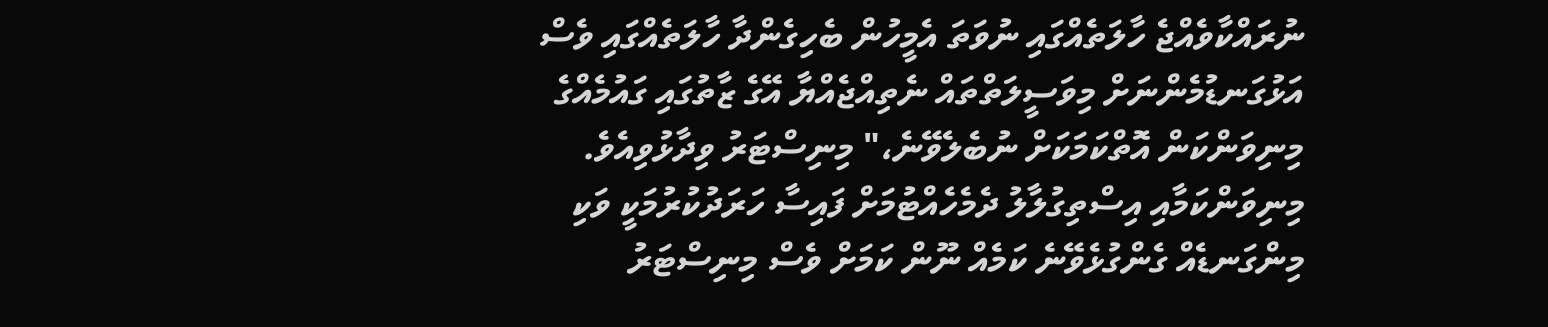ނުރައްކާވެއްޖެ ހާލަތެއްގައި ނުވަތަ އެމީހުން ބެހިގެންދާ ހާލަތެއްގައި ވެސް އަޅުގަނޑުމެންނަށް މިވަސީލަތްތައް ނެތިއްޖެއްޔާ އޭގެ ޒާތުގައި ގައުމެއްގެ މިނިވަންކަން އޮތްކަމަކަށް ނުބެލެވޭނެ،" މިނިސްޓަރު ވިދާޅުވިއެވެ.
މިނިވަންކަމާއި އިސްތިގުލާލު ދެމެހެއްޓުމަށް ފައިސާ ހަރަދުކުރުމަކީ ވަކި މިންގަނޑެއް ގެންގުޅެވޭނެ ކަމެއް ނޫން ކަމަށް ވެސް މިނިސްޓަރު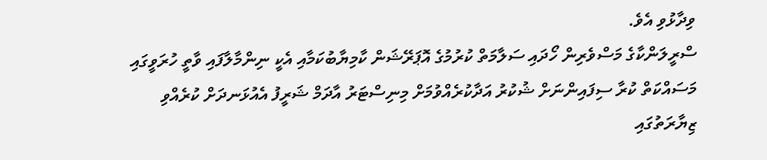ވިދާޅުވި އެވެ.
ސްރީލަންކާގެ މަސްވެރިން ހޯދައި ސަލާމަތް ކުރުމުގެ އޮޕަރޭޝަން ކާމިޔާބުކަމާއި އެކީ ނިންމާލާފައި ވާތީ ހުރަވީގައި މަސައްކަތް ކުރާ ސިފައިންނަށް ޝުކުރު އަދާކުރެއްވުމަށް މިނިސްޓަރު އާދަމް ޝަރީފު އެއުޅަނދަށް ކުރެއްވި ޒިޔާރަތުގައި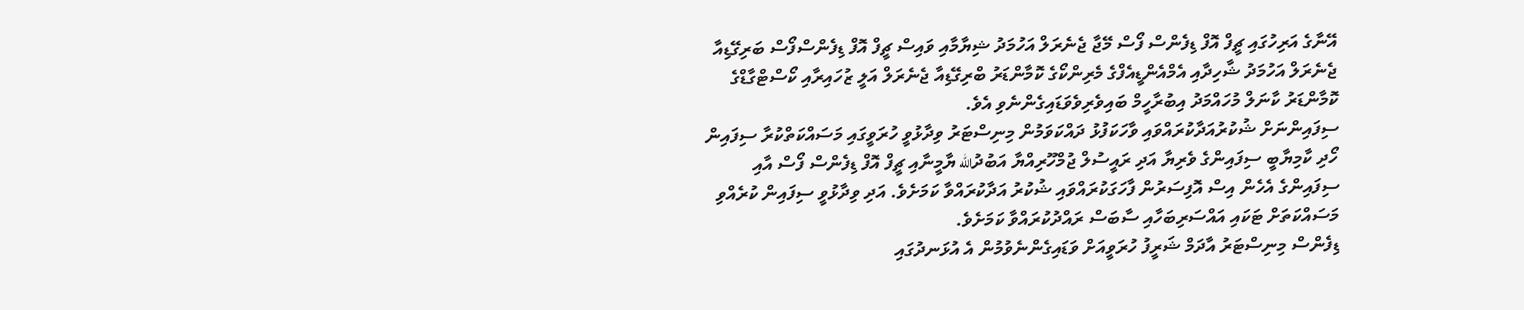އޭނާގެ އަރިހުގައި ޗީފް އޮފް ޑިފެންސް ފޯސް މޭޖާ ޖެނެރަލް އަހުމަދު ޝިޔާމާއި ވައިސް ޗީފް އޮފް ޑިފެންސްފޯސް ބަރިގޭޑިއާ ޖެނެރަލް އަހުމަދު ޝާހިދާއި އެމްއެންޑީއެފްގެ މެރިންކޯގެ ކޮމާންޑަރު ބްރިގޭޑިއާ ޖެނެރަލް އަލީ ޒުހައިރާއި ކޯސްޓްގާޑްގެ ކޮމާންޑަރު ކާނަލް މުހައްމަދު އިބުރާހީމް ބައިވެރިވެވަޑައިގެންނެވި އެވެ.
ސިފައިންނަށް ޝުކުރުއަދާކުރައްވައި ވާހަކަފުޅު ދައްކަވަމުން މިނިސްޓަރު ވިދާޅުވީ ހުރަވީގައި މަސައްކަތްކުރާ ސިފައިން ހޯދި ކާމިޔާބީ ސިފައިންގެ ވެރިޔާ އަދި ރައީސުލް ޖުމްހޫރިއްޔާ އަބުދުالله ޔާމީނާއި ޗީފް އޮފް ޑިފެންސް ފޯސް އާއި ސިފައިންގެ އެހެން އިސް އޮފިސަރުން ފާހަގަކުރައްވައި ޝުކުރު އަދާކުރައްވާ ކަމަށެވެ. އަދި ވިދާޅުވީ ސިފައިން ކުރެއްވި މަސައްކަތަށް ޓަކައި އައްސަރިބަހާއި ސާބަސް ރައްދުކުރައްވާ ކަމަށެވެ.
ޑިފެންސް މިނިސްޓަރު އާދަމް ޝަރީފު ހުރަވީއަށް ވަޑައިގެންނެވުމުން އެ އުޅަނދުގައި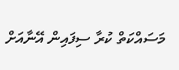މަސައްކަތް ކުރާ ސިފައިން އޭނާއަށް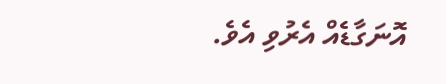އޮނަގާޑެއް އެރުވި އެވެ.